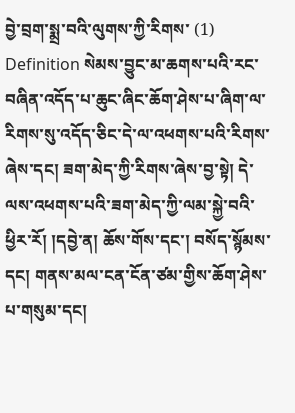བྱེ་བྲག་སྨྲ་བའི་ལུགས་ཀྱི་རིགས་ (1)
Definition སེམས་བྱུང་མ་ཆགས་པའི་རང་བཞིན་འདོད་པ་ཆུང་ཞིང་ཆོག་ཤེས་པ་ཞིག་ལ་རིགས་སུ་འདོད་ཅིང་དེ་ལ་འཕགས་པའི་རིགས་ཞེས་དང། ཟག་མེད་ཀྱི་རིགས་ཞེས་བྱ་སྟེ། དེ་ལས་འཕགས་པའི་ཟག་མེད་ཀྱི་ལམ་སྐྱེ་བའི་ཕྱིར་རོ། །དབྱེ་ན། ཆོས་གོས་དང་། བསོད་སྙོམས་དང། གནས་མལ་ངན་ངོན་ཙམ་གྱིས་ཆོག་ཤེས་པ་གསུམ་དང།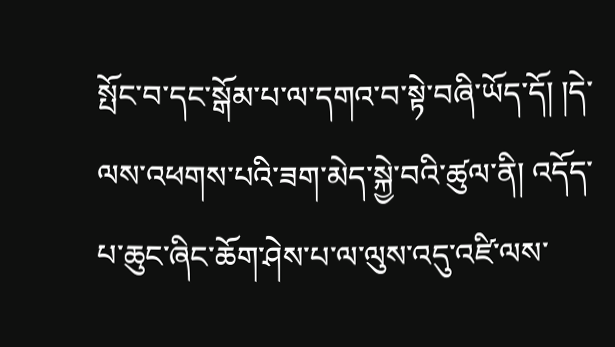སྤོང་བ་དང་སྒོམ་པ་ལ་དགའ་བ་སྟེ་བཞི་ཡོད་དོ། །དེ་ལས་འཕགས་པའི་ཟག་མེད་སྐྱེ་བའི་ཚུལ་ནི། འདོད་པ་ཆུང་ཞིང་ཆོག་ཤེས་པ་ལ་ལུས་འདུ་འཛི་ལས་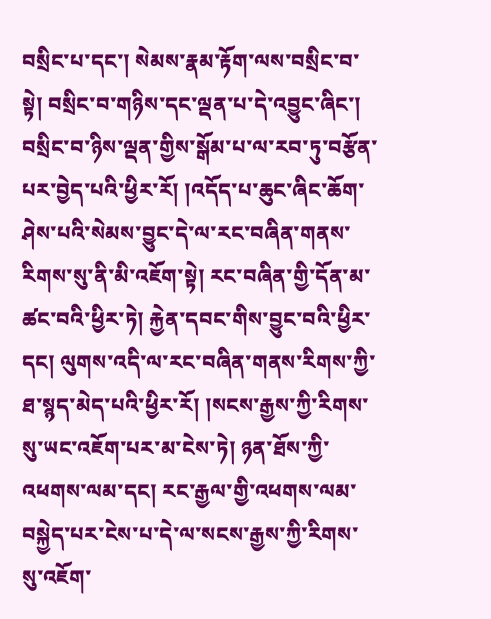བསྲིང་པ་དང་། སེམས་རྣམ་རྟོག་ལས་བསྲིང་བ་སྟེ། བསྲིང་བ་གཉིས་དང་ལྡན་པ་དེ་འབྱུང་ཞིང་། བསྲིང་བ་ཉིས་ལྡན་གྱིས་སྒོམ་པ་ལ་རབ་ཏུ་བརྩོན་པར་བྱེད་པའི་ཕྱིར་རོ། །འདོད་པ་ཆུང་ཞིང་ཆོག་ཤེས་པའི་སེམས་བྱུང་དེ་ལ་རང་བཞིན་གནས་རིགས་སུ་ནི་མི་འཇོག་སྟེ། རང་བཞིན་གྱི་དོན་མ་ཚང་བའི་ཕྱིར་ཏེ། རྐྱེན་དབང་གིས་བྱུང་བའི་ཕྱིར་དང། ལུགས་འདི་ལ་རང་བཞིན་གནས་རིགས་ཀྱི་ཐ་སྙད་མེད་པའི་ཕྱིར་རོ། །སངས་རྒྱས་ཀྱི་རིགས་སུ་ཡང་འཇོག་པར་མ་ངེས་ཏེ། ཉན་ཐོས་ཀྱི་འཕགས་ལམ་དང། རང་རྒྱལ་གྱི་འཕགས་ལམ་བསྐྱེད་པར་ངེས་པ་དེ་ལ་སངས་རྒྱས་ཀྱི་རིགས་སུ་འཇོག་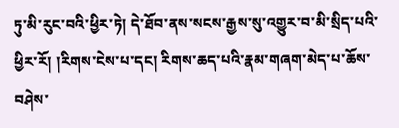ཏུ་མི་རུང་བའི་ཕྱིར་ཏེ། དེ་ཐོབ་ནས་སངས་རྒྱས་སུ་འགྱུར་བ་མི་སྲིད་པའི་ཕྱིར་རོ། །རིགས་ངེས་པ་དང། རིགས་ཆད་པའི་རྣམ་གཞག་མེད་པ་ཆོས་བཤེས་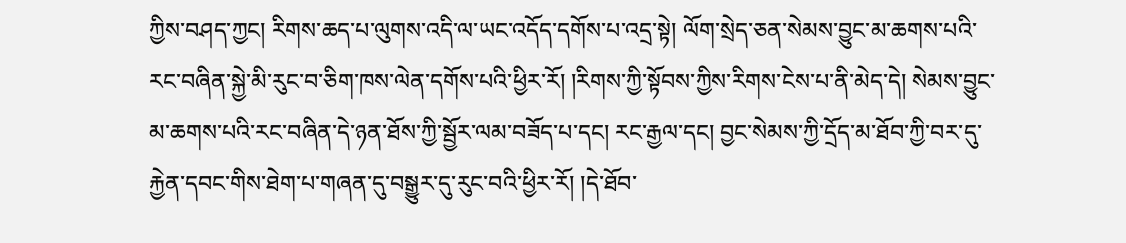ཀྱིས་བཤད་ཀྱང། རིགས་ཆད་པ་ལུགས་འདི་ལ་ཡང་འདོད་དགོས་པ་འདྲ་སྟེ། ལོག་སྲེད་ཅན་སེམས་བྱུང་མ་ཆགས་པའི་རང་བཞིན་སྐྱེ་མི་རུང་བ་ཅིག་ཁས་ལེན་དགོས་པའི་ཕྱིར་རོ། །རིགས་ཀྱི་སྟོབས་ཀྱིས་རིགས་ངེས་པ་ནི་མེད་དེ། སེམས་བྱུང་མ་ཆགས་པའི་རང་བཞིན་དེ་ཉན་ཐོས་ཀྱི་སྦྱོར་ལམ་བཟོད་པ་དང། རང་རྒྱལ་དང། བྱང་སེམས་ཀྱི་དྲོད་མ་ཐོབ་ཀྱི་བར་དུ་རྐྱེན་དབང་གིས་ཐེག་པ་གཞན་དུ་བསྒྱུར་དུ་རུང་བའི་ཕྱིར་རོ། །དེ་ཐོབ་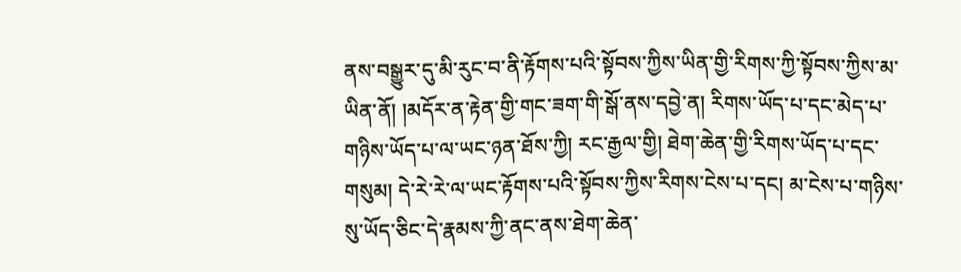ནས་བསྒྱུར་དུ་མི་རུང་བ་ནི་རྟོགས་པའི་སྟོབས་ཀྱིས་ཡིན་གྱི་རིགས་ཀྱི་སྟོབས་ཀྱིས་མ་ཡིན་ནོ། །མདོར་ན་རྟེན་གྱི་གང་ཟག་གི་སྒོ་ནས་དབྱེ་ན། རིགས་ཡོད་པ་དང་མེད་པ་གཉིས་ཡོད་པ་ལ་ཡང་ཉན་ཐོས་ཀྱི། རང་རྒྱལ་གྱི། ཐེག་ཆེན་གྱི་རིགས་ཡོད་པ་དང་གསུམ། དེ་རེ་རེ་ལ་ཡང་རྟོགས་པའི་སྟོབས་ཀྱིས་རིགས་ངེས་པ་དང། མ་ངེས་པ་གཉིས་སུ་ཡོད་ཅིང་དེ་རྣམས་ཀྱི་ནང་ནས་ཐེག་ཆེན་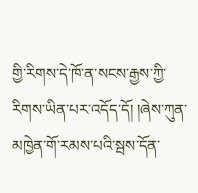གྱི་རིགས་དེ་ཁོ་ན་སངས་རྒྱས་ཀྱི་རིགས་ཡིན་པར་འདོད་དོ། །ཞེས་ཀུན་མཁྱེན་གོ་རམས་པའི་སྦས་དོན་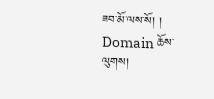ཟབ་མོ་ལས་སོ། །
Domain ཆོས་ལུགས།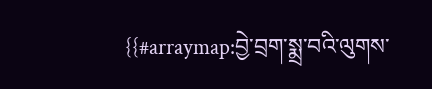{{#arraymap:བྱེ་བྲག་སྨྲ་བའི་ལུགས་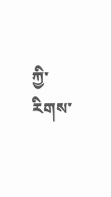ཀྱི་རིགས་